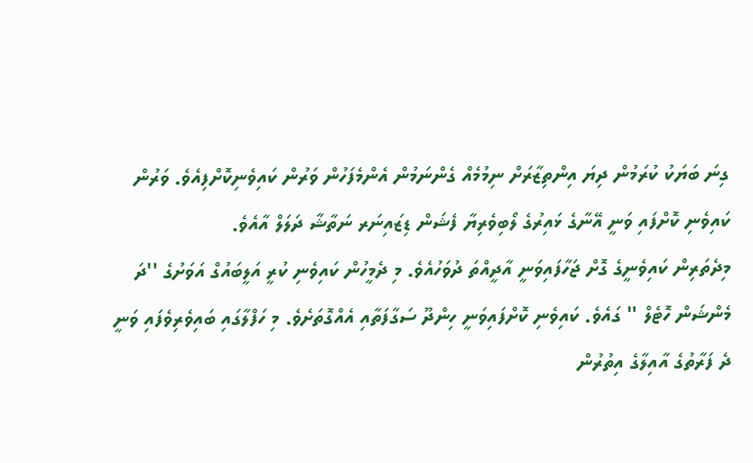ގިނަ ބަޔަކު ކުރަމުން ދިޔަ އިންތިޒާރަށް ނިމުމެއް ގެންނަމުން އެންމެފަހުން ވަރުން ކައިވެނިކޮށްފިއެވެ. ވަރުން ކައިވެނި ކޮށްފައި ވަނީ އޭނާގެ ޅައިރުގެ ލޯބިވެރިޔާ ފެޝަން ޑިޒައިނަރ ނަތާޝާ ދަލަލް އާއެވެ.
މިދެތަރިން ކައިވެނީގެ ގޮށް ޖަހާފައިވަނީ އާދީއްތަ ދުވަހުއެވެ. މި ދެމީހުން ކައިވެނި ކުރީ އަލީބައުގް އަވަށުގެ ''ދަ މެންޝަން ހޮޓެލް '' ގައެވެ. ކައިވެނި ކޮށްފައިވަނީ ހިންދޫ ސަގާފަތާއި އެއްގޮތަށެވެ. މި ހަފްލާގައި ބައިވެރިވެފައި ވަނީ ދެ ފަރާތުގެ އާއިލާގެ އިތުރުން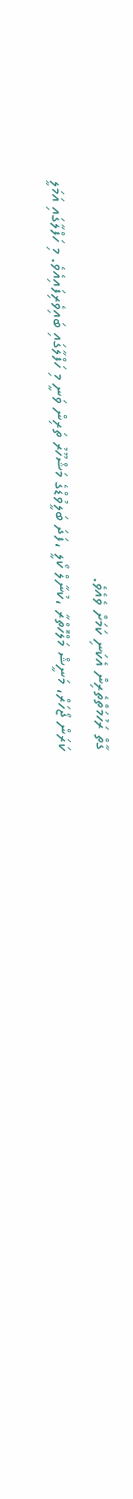ގާތް ރަހުމަތްތެރިން އެކަނި ކަމަށް ވެއެވެ.
ކަރަން ޖޯހަރް، މަނީޝް މަލްހޮތްރާ ،ކުނާލް ކޯލީ ،ފަދަ ބަލީވުޑްގެ މަޝްހޫރު ތަރިން ވަނީ މި ހަފްލާގައި ބައިވެރިފައިއެވެ. މި ހަފްލާގައި އަމަލީ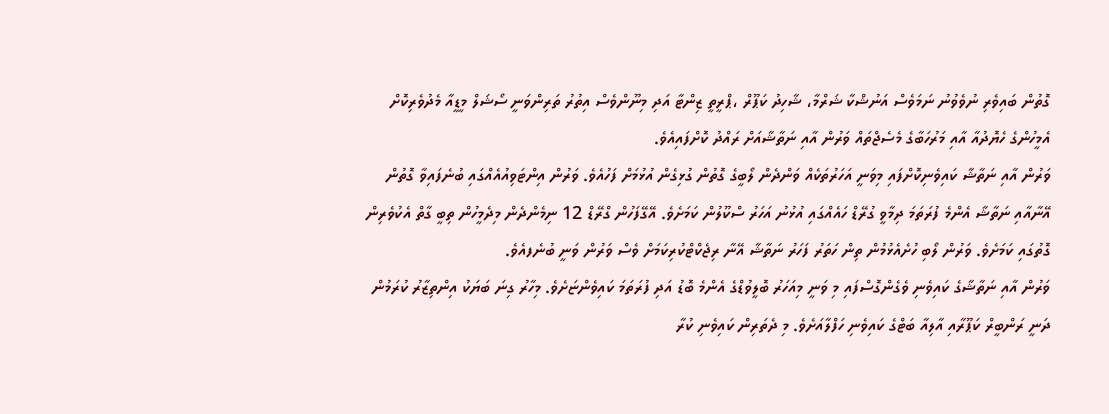ގޮތުން ބައިވެރި ނުވެވުނު ނަމަވެސް އަނުޝްކާ ޝަރްމާ، ޝާހިދު ކަޕޫރް ،ޕްރީތީ ޒިންޓާ އަދި މިނޫންވެސް އިތުރު ތަރިންވަނީ ސޯޝަލް މީޑީއާ މެދުވެރިކޮށް އެމީހުންގެ ހެޔޮދުއާ އާއި މަރުހަބާގެ މެސެޖްތައް ވަރުން އާއި ނަތާޝާއަށް ރައްދު ކޮށްފައިއެވެ.
ވަރުން އާއި ނަތާޝާ ކައިވެނިކޮށްފައި މިވަނީ އަހަރުތަކެއް ވަންދެން ލޯބީގެ ގޮތުން ގުޅިގެން އުޅުމަށް ފަހުއެވެ. ވަރުން އިންޓަވިއުއެއްގައި ބުނެފައިވާ ގޮތުން އޭނާއާއި ނަތާޝާ އެންމެ ފުރަތަމަ ދިމާވީ ގުރޭޑް ހައެއްގައި އުޅުނު އަހަރު ސްކޫލުން ކަމަށެވެ. އޭގޭފަހުން ގްރޭޑް 12 ނިމެންދެން މިދެމީހުން ތިބީ ގާތް އެކުވެރިން ގޮތުގައި ކަމަށެވެ. ވަރުން ލޯބި ހުށެއެޅުމުން ތިން ހަތަރު ފަހަރު ނަތާޝާ އޭނާ ރިޖެކްޓްކުރިކަމަށް ވެސް ވަރުން ވަނީ ބުނެފއެވެ.
ވަރުން އާއި ނަތާޝާގެ ކައިވެނި ވެގެންގޮސްފައި މި ވަނީ މިއަހަރު ބޮލީވުޑްގެ އެންމެ ބޮޑު އަދި ފުރަތަމަ ކައިވެންޏަށެވެ. މިހާރު ގިނަ ބަޔަކު އިންތިޒާރު ކުރަމުން ދަނީ ރަންބީރް ކަޕޫރާއި އާލިއާ ބަޓްގެ ކައިވެނި ހަފްލާއަށެވެ. މި ދެތަރިން ކައިވެނި ކުރާ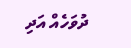ދުވަހެއް އަދި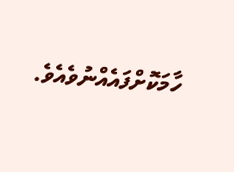ހާމަކޮށްފައެއްނުވެއެވެ.